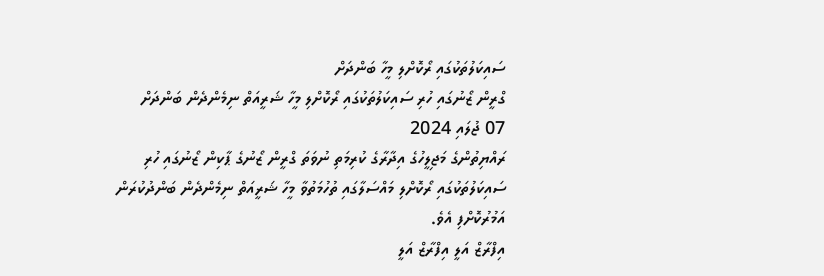ސައިކަލުތަކުގައި ރޯކޮށްލި މީހާ ބަންދަށް
ގްރީން ޒޯނުގައި ހުރި ސައިކަލުތަކުގައި ރޯކޮށްލި މީހާ ޝަރީއަތް ނިމެންދެން ބަންދަށް
07 ޖުލައި 2024
ރައްޔިތުންގެ މަޖިލީހުގެ އިދާރާގެ ކުރިމަތި ނުވަތަ ގްރީން ޒޯނުގެ ޕާކިން ޒޯނުގައި ހުރި ސައިކަލުތަކުގައި ރޯކޮށްލި މައްސަލާގައި ތުހުމަތުވާ މީހާ ޝަރީއަތް ނިމެންދެން ބަންދުކުރަން އަމުރުކޮށްފި އެވެ.
އިފްރާޒް އަލީ އިފްރާޒް އަލީ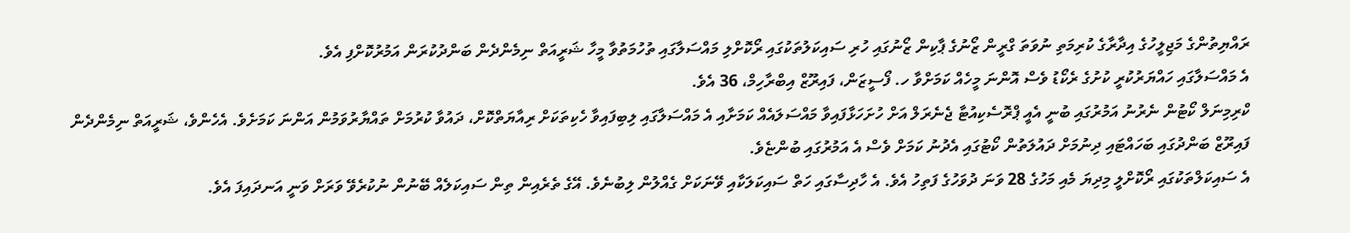ރައްޔިތުންގެ މަޖިލީހުގެ އިދާރާގެ ކުރިމަތި ނުވަތަ ގްރީން ޒޯނުގެ ޕާކިން ޒޯނުގައި ހުރި ސައިކަލުތަކުގައި ރޯކޮށްލި މައްސަލާގައި ތުހުމަތުވާ މީހާ ޝަރީއަތް ނިމެންދެން ބަންދުކުރަން އަމުރުކޮށްފި އެވެ.
އެ މައްސަލާގައި ހައްޔަރުކުރީ ކުށުގެ ރެކޯޑު ވެސް އޮންނަ މީހެއް ކަމަށްވާ ހ. ފޯސީޒަން، ފައިރޫޒް އިބްރާހިމް، 36 އެވެ.
ކްރިމިނަލް ކޯޓުން ނެރުނު އަމުރުގައި ބުނީ އެއީ ޕްރޮސެކިއުޓާ ޖެނެރަލް އަށް ހުށަހަޅާފައިވާ މައްސަލައެއް ކަމަށާއި އެ މައްސަލާގައި ލިބިފައިވާ ހެކިތަކަށް ރިއާޔަތްކޮށް، ދައުވާ ކުރުމަށް ތައްޔާރުވަމުން އަންނަ ކަމަށެވެ. އެހެންވެ، ޝަރީއަތް ނިމެންދެން ފައިރޫޒް ބަންދުގައި ބަހައްޓައި ދިނުމަށް ދައުލަތުން ކޯޓުގައި އެދުނު ކަމަށް ވެސް އެ އަމުރުގައި ބުންޏެވެ.
އެ ސައިކަލްތަކުގައި ރޯކޮށްލީ މިދިޔަ މެއި މަހުގެ 28 ވަނަ ދުވަހުގެ ފަތިހު އެވެ. އެ ހާދިސާގައި ހަތް ސައިކަލަކާއި ވޭނަކަށް ގެއްލުން ލިބުނެވެ. އޭގެ ތެރެއިން ތިން ސައިކަލެއް ބޭނުން ނުކުރެވޭ ވަރަށް ވަނީ އަނދައިފަ އެވެ.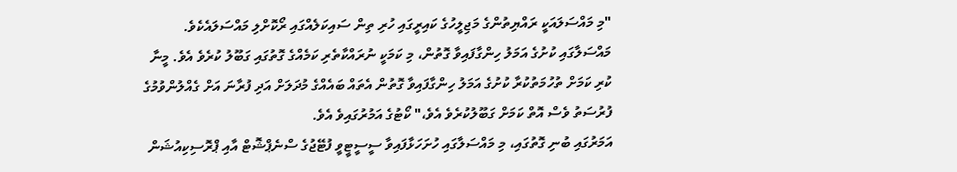"މި މައްސަލައަކީ ރައްޔިތުންގެ މަޖިލީހުގެ ކައިރީގައި ހުރި ތިން ސައިކަލެއްގައި ރޯކޮށްލި މައްސަލައެކެވެ. މައްސަލާގައި ކުށުގެ އަމަލު ހިންގާފައިވާ ގޮތުން، މި ކަމަކީ ނުރައްކާތެރި ކަމެއްގެ ގޮތުގައި ގަބޫލު ކުރެވެ އެވެ. މީނާ ކުރި ކަމަށް ތުހުމަތުކުރާ ކުށުގެ އަމަލު ހިންގާފައިވާ ގޮތުން އެތައް ބައެއްގެ މުދަލަށް އަދި ފުރާނަ އަށް ގެއްލުންވުމުގެ ފުރުސަތު ވެސް އޮތް ކަމަށް ގަބޫލުކުރެވެ އެވެ،" ކޯޓުގެ އަމުރުގައިވެ އެވެ.
އަމަރުގައި ބުނި ގޮތުގައި، މި މައްސަލާގައި ހުށަހަޅާފައިވާ ސީސީޓީވީ ފުޓޭޖުގެ ސްނެޕްޝޮޓް އާއި ޕްރޮސިކިއުޝަން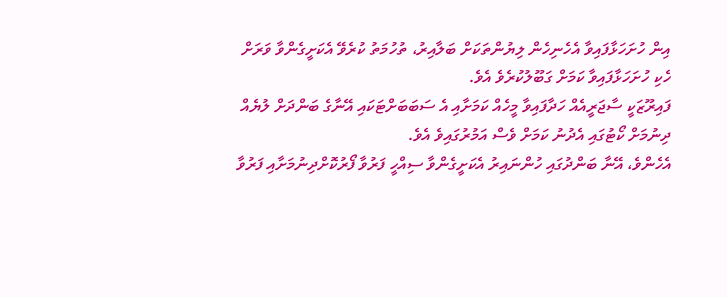އިން ހުށަހަޅާފައިވާ އެހެނިހެން ލިޔުންތަކަށް ބަލާއިރު، ތުހުމަތު ކުރެވޭ އެކަށީގެންވާ ވަރަށް ހެކި ހުށަހަޅާފައިވާ ކަމަށް ގަބޫލުކުރެވެ އެވެ.
ފައިރޫޒަކީ ސާޖަރީއެއް ހަދާފައިވާ މީހެއް ކަމަށާއި އެ ސަބަބަށްޓަކައި އޭނާގެ ބަންދަށް ލުޔެއް ދިނުމަށް ކޯޓުގައި އެދުނު ކަމަށް ވެސް އަމުރުގައިވެ އެވެ.
އެހެންވެ، އޭނާ ބަންދުގައި ހުންނައިރު އެކަށީގެންވާ ސިއްހީ ފަރުވާ ފޯރުކޮށްދިނުމަށާއި ފަރުވާ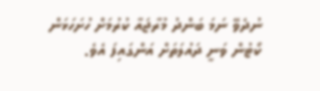ނުދެވޭ ނަމަ ބަންދު މުރާޖައާ ކުރުމަށް ހުށަހަޅަން ކޯޓުން ވަނީ ދައުލަތަށް އަންގައިފަ އެވެ.